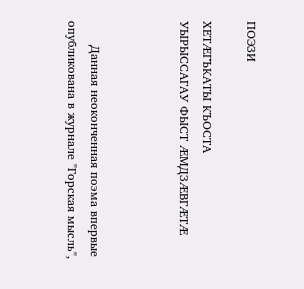ПОЭЗИ

ХЕТÆГЪКАТЫ КЪОСТА
УЫРЫССАГАУ ФЫСТ ÆМДЗÆВГÆТÆ



      Данная неоконченная поэма впервые опубликована в журнале "Горская мысль",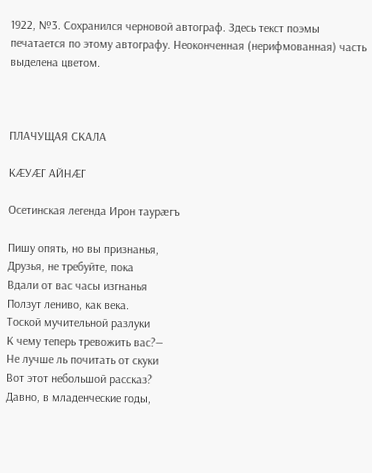1922, №3. Сохранился черновой автограф. Здесь текст поэмы печатается по этому автографу. Неоконченная (нерифмованная) часть выделена цветом.



ПЛАЧУЩАЯ СКАЛА

КÆУÆГ АЙНÆГ

Осетинская легенда Ирон таурæгъ

Пишу опять, но вы признанья,
Друзья, не требуйте, пока
Вдали от вас часы изгнанья
Ползут лениво, как века.
Тоской мучительной разлуки
К чему теперь тревожить вас?—
Не лучше ль почитать от скуки
Вот этот небольшой рассказ?
Давно, в младенческие годы,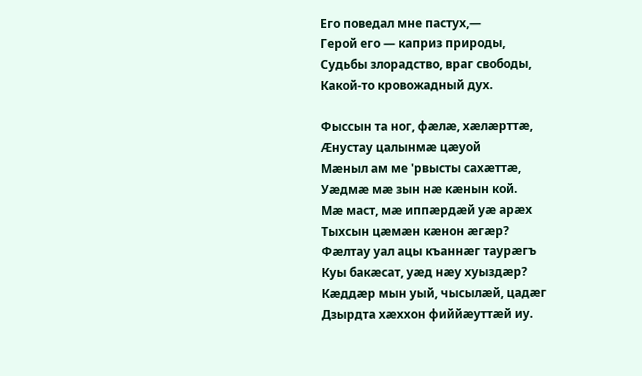Его поведал мне пастух,—
Герой его — каприз природы,
Судьбы злорадство, враг свободы,
Какой-то кровожадный дух.

Фыссын та ног, фæлæ, хæлæрттæ,
Æнустау цалынмæ цæуой
Мæныл ам ме 'рвысты сахæттæ,
Уæдмæ мæ зын нæ кæнын кой.
Мæ маст, мæ иппæрдæй уæ арæх
Тыхсын цæмæн кæнон æгæр?
Фæлтау уал ацы къаннæг таурæгъ
Куы бакæсат, уæд нæу хуыздæр?
Кæддæр мын уый, чысылæй, цадæг
Дзырдта хæххон фиййæуттæй иу.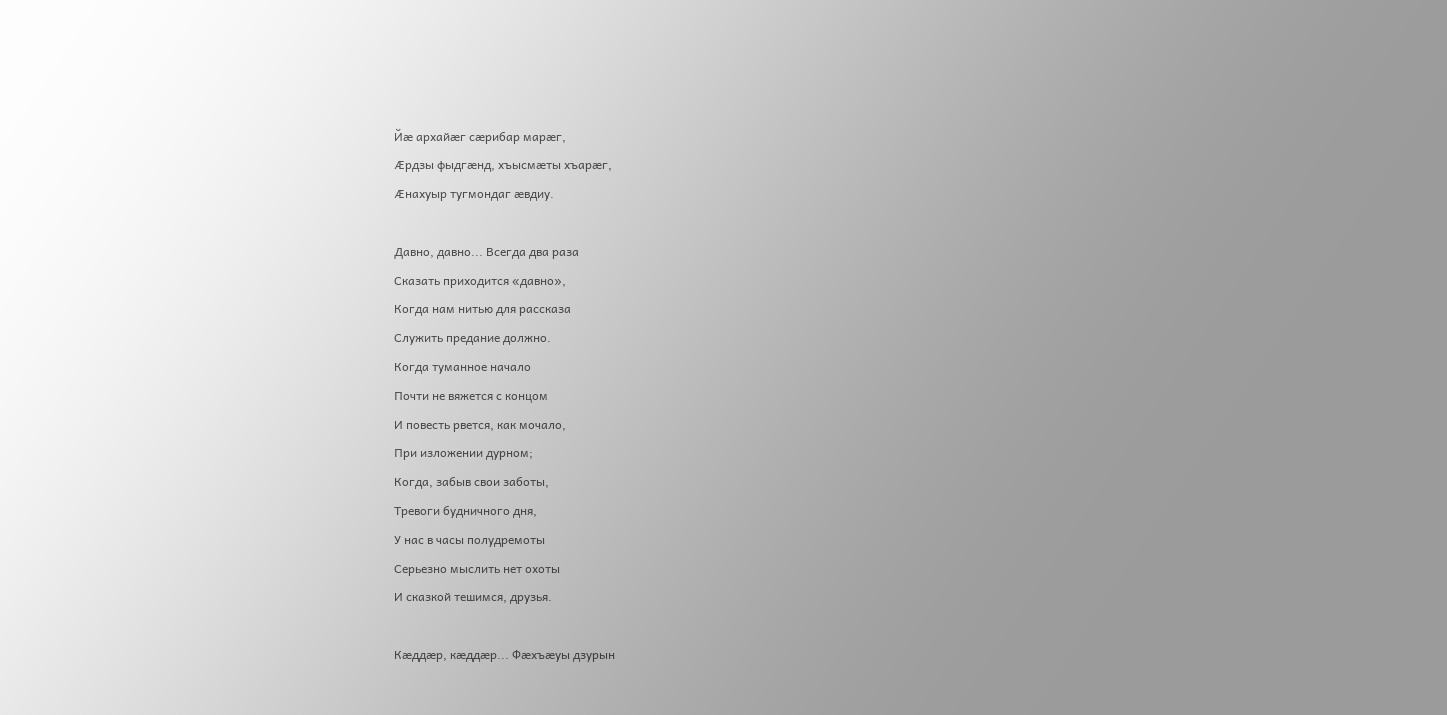Йæ архайæг сæрибар марæг,
Æрдзы фыдгæнд, хъысмæты хъарæг,
Æнахуыр тугмондаг æвдиу.

Давно, давно... Всегда два раза
Сказать приходится «давно»,
Когда нам нитью для рассказа
Служить предание должно.
Когда туманное начало
Почти не вяжется с концом
И повесть рвется, как мочало,
При изложении дурном;
Когда, забыв свои заботы,
Тревоги будничного дня,
У нас в часы полудремоты
Серьезно мыслить нет охоты
И сказкой тешимся, друзья.

Кæддæр, кæддæр... Фæхъæуы дзурын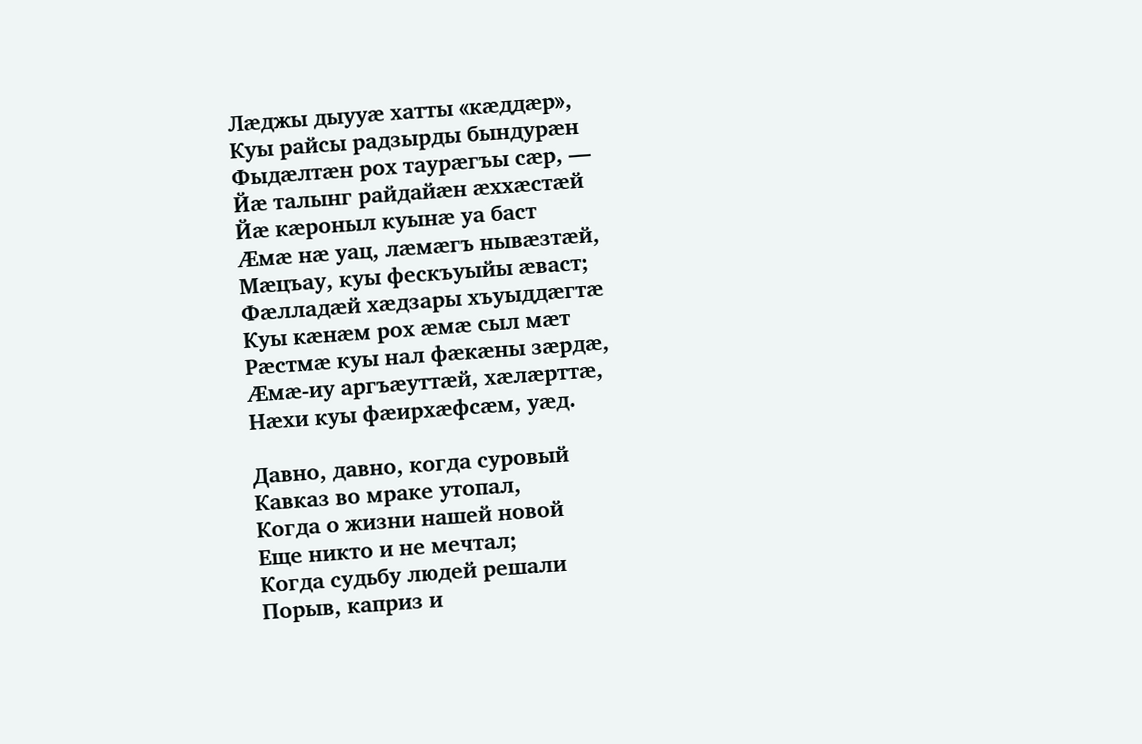Лæджы дыууæ хатты «кæддæр»,
Куы райсы радзырды бындурæн
Фыдæлтæн рох таурæгъы сæр, —
Йæ талынг райдайæн æххæстæй
Йæ кæроныл куынæ уа баст
Æмæ нæ уац, лæмæгъ нывæзтæй,
Мæцъау, куы фескъуыйы æваст;
Фæлладæй хæдзары хъуыддæгтæ
Куы кæнæм рох æмæ сыл мæт
Рæстмæ куы нал фæкæны зæрдæ,
Æмæ-иу аргъæуттæй, хæлæрттæ,
Нæхи куы фæирхæфсæм, уæд.

Давно, давно, когда суровый
Кавказ во мраке утопал,
Когда о жизни нашей новой
Еще никто и не мечтал;
Когда судьбу людей решали
Порыв, каприз и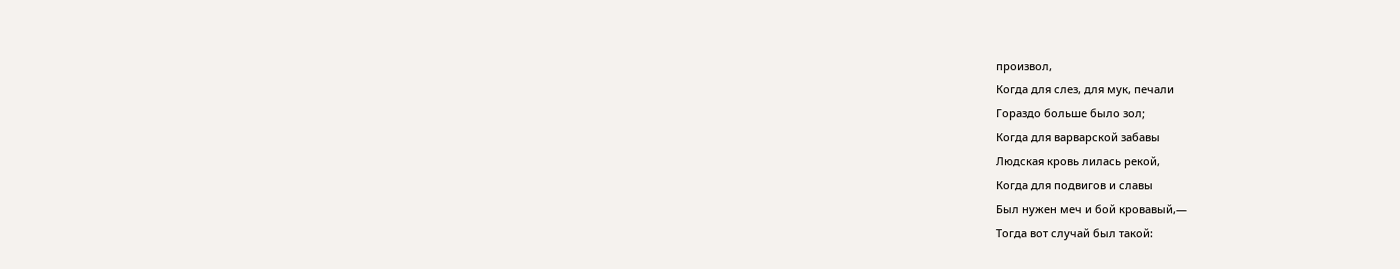произвол,
Когда для слез, для мук, печали
Гораздо больше было зол;
Когда для варварской забавы
Людская кровь лилась рекой,
Когда для подвигов и славы
Был нужен меч и бой кровавый,—
Тогда вот случай был такой: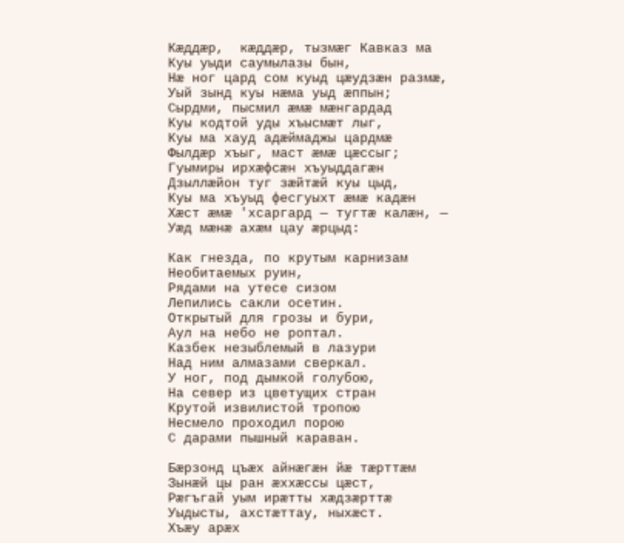Кæддæр,  кæддæр, тызмæг Кавказ ма
Куы уыди саумылазы бын,
Нæ ног цард сом куыд цæудзæн размæ,
Уый зынд куы нæма уыд æппын;
Сырдми, пысмил æмæ мæнгардад
Куы кодтой уды хъысмæт лыг,
Куы ма хауд адæймаджы цардмæ
Фылдæр хъыг, маст æмæ цæссыг;
Гуымиры ирхæфсæн хъуыддагæн
Дзыллæйон туг зæйтæй куы цыд,
Куы ма хъуыд фесгуыхт æмæ кадæн
Хæст æмæ 'хсаргард — тугтæ калæн, —
Уæд мæнæ ахæм цау æрцыд:

Как гнезда, по крутым карнизам
Необитаемых руин,
Рядами на утесе сизом
Лепились сакли осетин.
Открытый для грозы и бури,
Аул на небо не роптал.
Казбек незыблемый в лазури
Над ним алмазами сверкал.
У ног, под дымкой голубою,
На север из цветущих стран
Крутой извилистой тропою
Несмело проходил порою
С дарами пышный караван.

Бæрзонд цъæх айнæгæн йæ тæрттæм
Зынæй цы ран æххæссы цæст,
Рæгъгай уым ирæтты хæдзæрттæ
Уыдысты, ахстæттау, ныхæст.
Хъæу арæх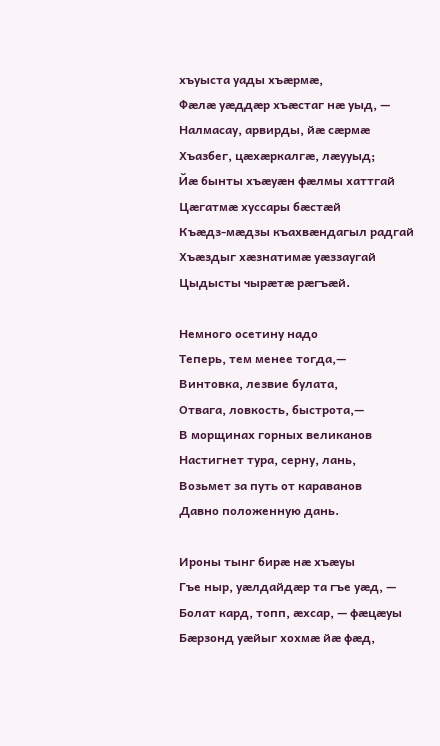хъуыста уады хъæрмæ,
Фæлæ уæддæр хъæстаг нæ уыд, —
Налмасау, арвирды, йæ сæрмæ
Хъазбег, цæхæркалгæ, лæууыд;
Йæ бынты хъæуæн фæлмы хаттгай
Цæгатмæ хуссары бæстæй
Къæдз-мæдзы къахвæндагыл радгай
Хъæздыг хæзнатимæ уæззаугай
Цыдысты чырæтæ рæгъæй.

Немного осетину надо
Теперь, тем менее тогда,—
Винтовка, лезвие булата,
Отвага, ловкость, быстрота,—
В морщинах горных великанов
Настигнет тура, серну, лань,
Возьмет за путь от караванов
Давно положенную дань.

Ироны тынг бирæ нæ хъæуы
Гъе ныр, уæлдайдæр та гъе уæд, —
Болат кард, топп, æхсар, — фæцæуы
Бæрзонд уæйыг хохмæ йæ фæд,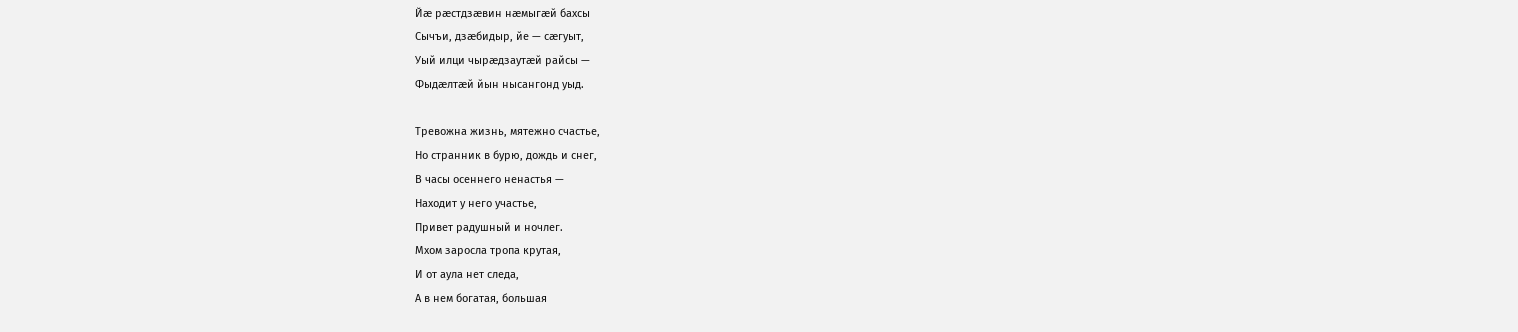Йæ рæстдзæвин нæмыгæй бахсы
Сычъи, дзæбидыр, йе — сæгуыт,
Уый илци чырæдзаутæй райсы —
Фыдæлтæй йын нысангонд уыд.

Тревожна жизнь, мятежно счастье,
Но странник в бурю, дождь и снег,
В часы осеннего ненастья —
Находит у него участье,
Привет радушный и ночлег.
Мхом заросла тропа крутая,
И от аула нет следа,
А в нем богатая, большая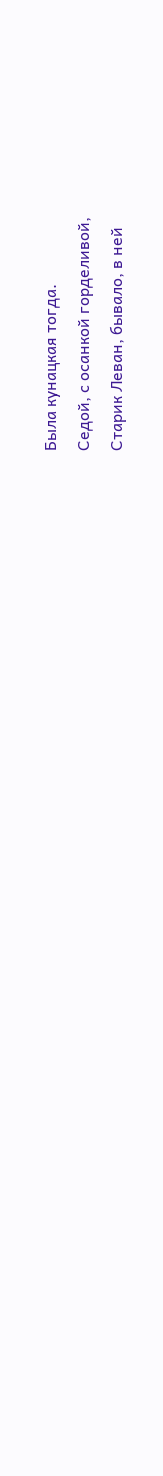Была кунацкая тогда.
Седой, с осанкой горделивой,
Старик Леван, бывало, в ней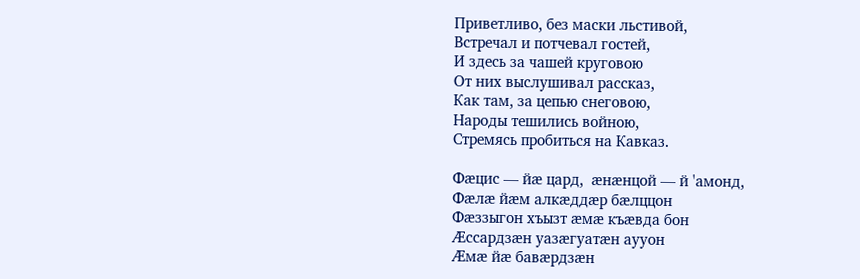Приветливо, без маски льстивой,
Встречал и потчевал гостей,
И здесь за чашей круговою
От них выслушивал рассказ,
Как там, за цепью снеговою,
Народы тешились войною,
Стремясь пробиться на Кавказ.

Фæцис — йæ цард,  æнæнцой — й 'амонд,
Фæлæ йæм алкæддæр бæлццон
Фæззыгон хъызт æмæ къæвда бон
Æссардзæн уазæгуатæн аууон
Æмæ йæ бавæрдзæн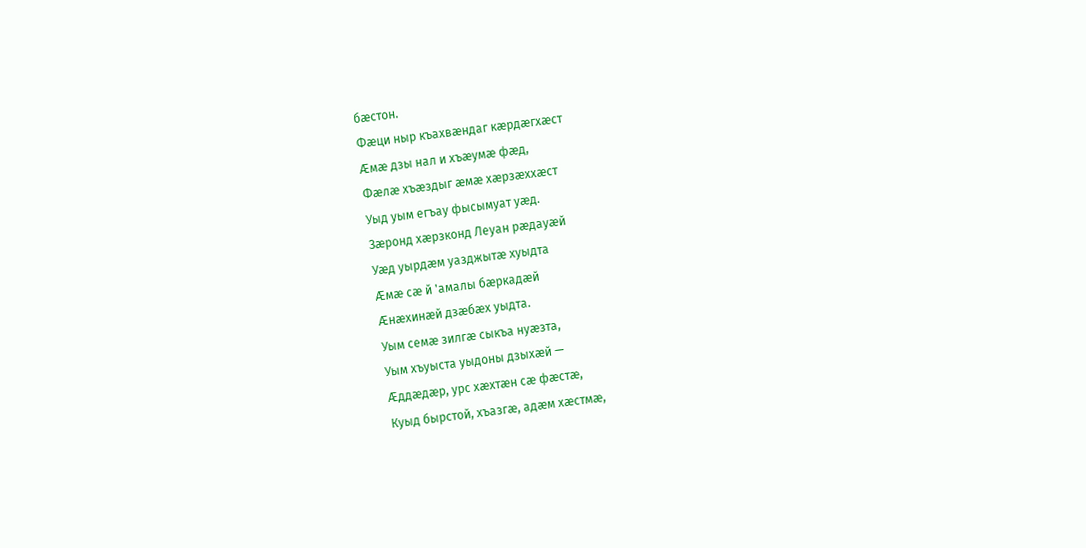бæстон.
Фæци ныр къахвæндаг кæрдæгхæст
Æмæ дзы нал и хъæумæ фæд,
Фæлæ хъæздыг æмæ хæрзæххæст
Уыд уым егъау фысымуат уæд.
Зæронд хæрзконд Леуан рæдауæй
Уæд уырдæм уазджытæ хуыдта
Æмæ сæ й 'амалы бæркадæй
Æнæхинæй дзæбæх уыдта.
Уым семæ зилгæ сыкъа нуæзта,
Уым хъуыста уыдоны дзыхæй —
Æддæдæр, урс хæхтæн сæ фæстæ,
Куыд бырстой, хъазгæ, адæм хæстмæ,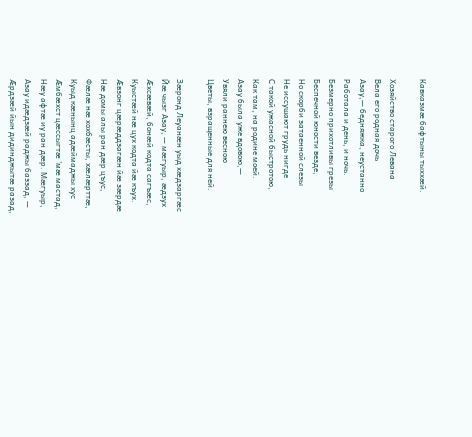Кавказмæ бафтыны тыххæй.

Хозяйство старого Левана
Вела его родная дочь
Азау,— бедняжка, неустанно
Работала и день, и ночь.
Безмерно прихотливы грезы
Беспечной юности везде,
Но скорби затаенной слезы
Не иссушают грудь нигде
С такой ужасной быстротою,
Как там, на родине моей.
Азау была уже вдовою,—
Увяли раннею весною
Цветы, взращенные для ней.

Зæронд Леуанæн уыд хæдзаргæс
Йæ чызг Азау, — мæгуыр, æдзух
Æхсæвæй, бонæй кодта сагъæс,
Куыстæй нæ цух кодта йæ къух.
Æвзонг цæрæддзагæн йæ зæрдæ
Нæ домы алы ран дæр цъус,
Фæлæ нæ хохбæсты, хæлæрттæ,
Куыд кæнынц адæймаджы хус
Æмбæхст цæссыгтæ 'мæ мастад,
Нæу афтæ иу ран дæр. Мæгуыр,
Азау идæдзæй раджы баззад, —
Æрдзæй йын дидинджытæ разад,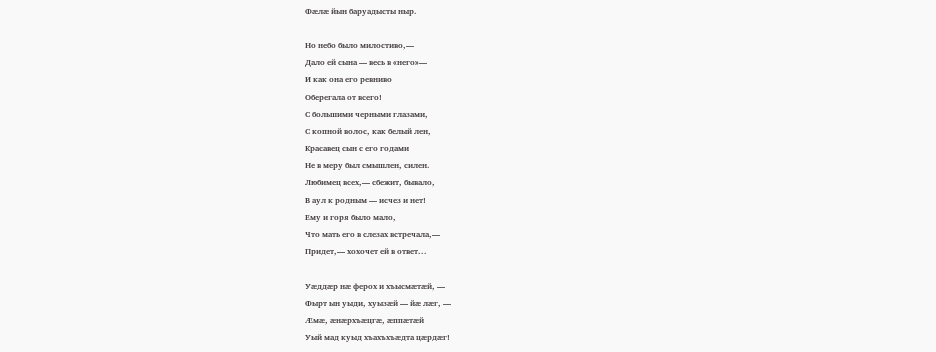Фæлæ йын баруадысты ныр.

Но небо было милостиво,—
Дало ей сына — весь в «него»—
И как она его ревниво
Оберегала от всего!
С большими черными глазами,
С копной волос, как белый лен,
Красавец сын с его годами
Не в меру был смышлен, силен.
Любимец всех,— сбежит, бывало,
В аул к родным — исчез и нет!
Ему и горя было мало,
Что мать его в слезах встречала,—
Придет,— хохочет ей в ответ...

Уæддæр нæ ферох и хъысмæтæй, —
Фырт ын уыди, хуызæй — йæ лæг, —
Æмæ, æнæрхъæцгæ, æппæтæй
Уый мад куыд хъахъхъæдта цæрдæг!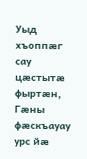Уыд хъоппæг сау цæстытæ фыртæн,
Гæны фæскъауау урс йæ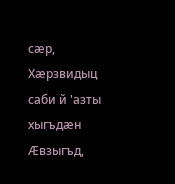сæр,
Хæрзвидыц саби й 'азты хыгъдæн
Æвзыгъд,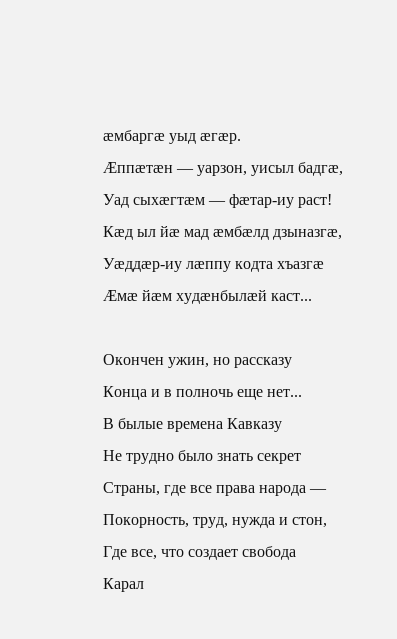æмбаргæ уыд æгæр.
Æппæтæн — уарзон, уисыл бадгæ,
Уад сыхæгтæм — фæтар-иу раст!
Кæд ыл йæ мад æмбæлд дзыназгæ,
Уæддæр-иу лæппу кодта хъазгæ
Æмæ йæм худæнбылæй каст...

Окончен ужин, но рассказу
Конца и в полночь еще нет...
В былые времена Кавказу
Не трудно было знать секрет
Страны, где все права народа —
Покорность, труд, нужда и стон,
Где все, что создает свобода
Карал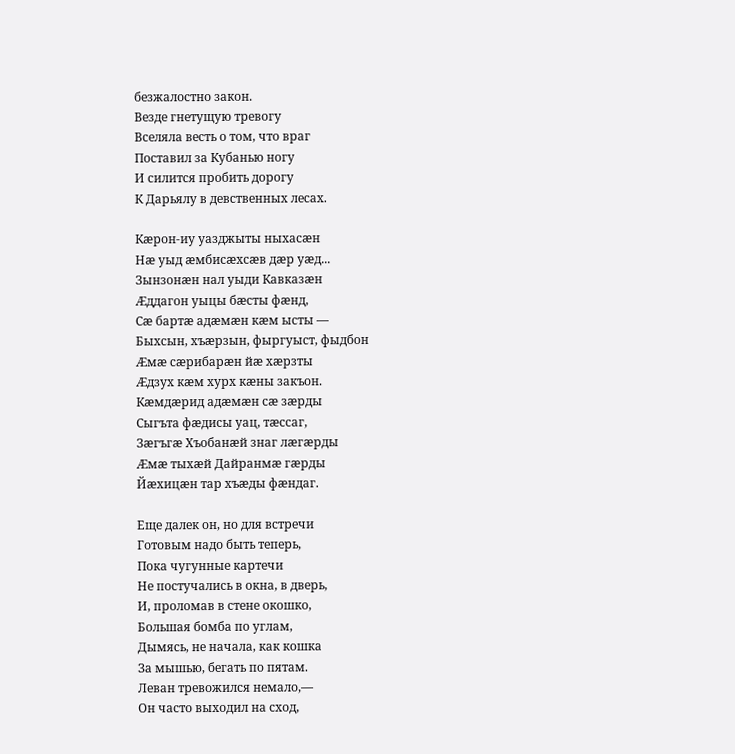безжалостно закон.
Везде гнетущую тревогу
Вселяла весть о том, что враг
Поставил за Кубанью ногу
И силится пробить дорогу
К Дарьялу в девственных лесах.

Кæрон-иу уазджыты ныхасæн
Нæ уыд æмбисæхсæв дæр уæд...
Зынзонæн нал уыди Кавказæн
Æддагон уыцы бæсты фæнд,
Сæ бартæ адæмæн кæм ысты —
Быхсын, хъæрзын, фыргуыст, фыдбон
Æмæ сæрибарæн йæ хæрзты
Æдзух кæм хурх кæны закъон.
Кæмдæрид адæмæн сæ зæрды
Сыгъта фæдисы уац, тæссаг,
Зæгъгæ Хъобанæй знаг лæгæрды
Æмæ тыхæй Дайранмæ гæрды
Йæхицæн тар хъæды фæндаг.

Еще далек он, но для встречи
Готовым надо быть теперь,
Пока чугунные картечи
Не постучались в окна, в дверь,
И, проломав в стене окошко,
Большая бомба по углам,
Дымясь, не начала, как кошка
За мышью, бегать по пятам.
Леван тревожился немало,—
Он часто выходил на сход,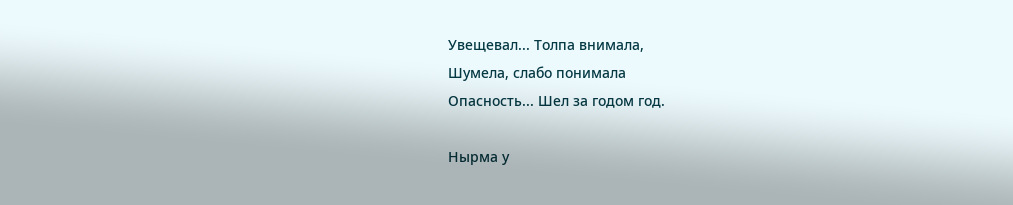Увещевал... Толпа внимала,
Шумела, слабо понимала
Опасность... Шел за годом год.

Нырма у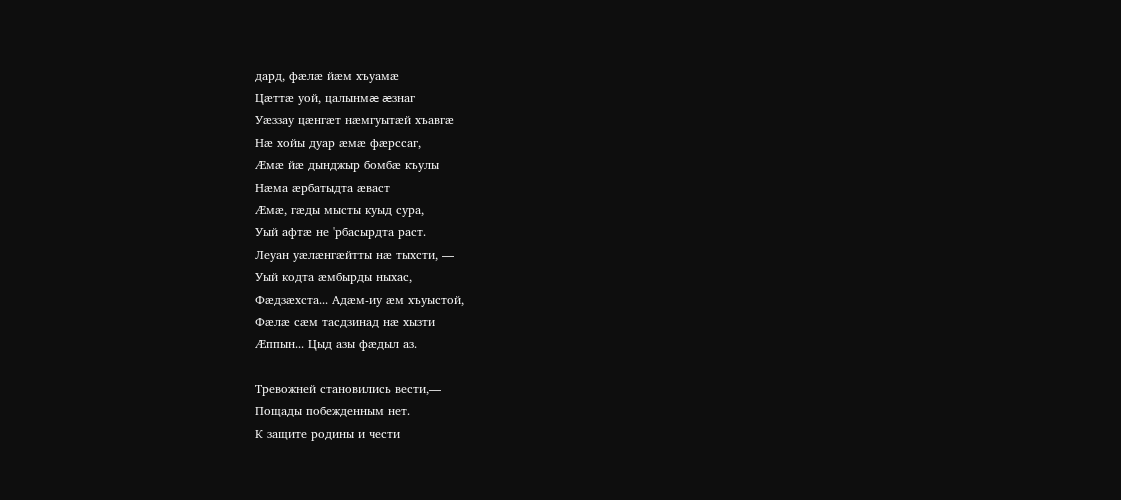дард, фæлæ йæм хъуамæ
Цæттæ уой, цалынмæ æзнаг
Уæззау цæнгæт нæмгуытæй хъавгæ
Нæ хойы дуар æмæ фæрссаг,
Æмæ йæ дынджыр бомбæ къулы
Нæма æрбатыдта æваст
Æмæ, гæды мысты куыд сура,
Уый афтæ не 'рбасырдта раст.
Леуан уæлæнгæйтты нæ тыхсти, —
Уый кодта æмбырды ныхас,
Фæдзæхста... Адæм-иу æм хъуыстой,
Фæлæ сæм тасдзинад нæ хызти
Æппын... Цыд азы фæдыл аз.

Тревожней становились вести,—
Пощады побежденным нет.
К защите родины и чести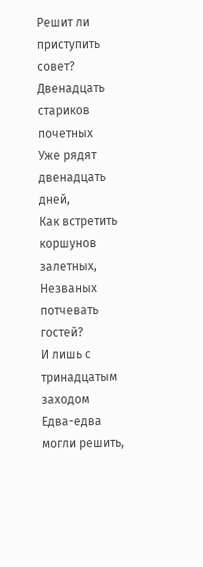Решит ли приступить совет?
Двенадцать стариков почетных
Уже рядят двенадцать дней,
Как встретить коршунов залетных,
Незваных потчевать гостей?
И лишь с тринадцатым заходом
Едва-едва могли решить,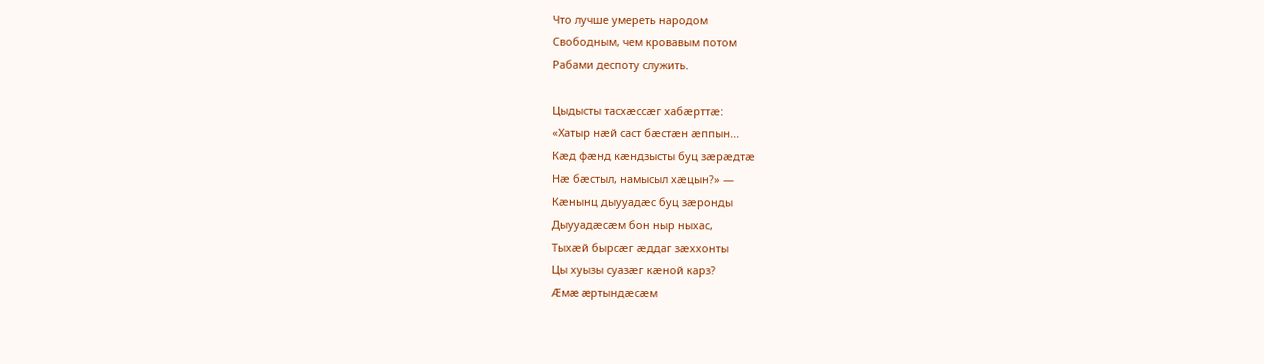Что лучше умереть народом
Свободным, чем кровавым потом
Рабами деспоту служить.

Цыдысты тасхæссæг хабæрттæ:
«Хатыр нæй саст бæстæн æппын...
Кæд фæнд кæндзысты буц зæрæдтæ
Нæ бæстыл, намысыл хæцын?» —
Кæнынц дыууадæс буц зæронды
Дыууадæсæм бон ныр ныхас,
Тыхæй бырсæг æддаг зæххонты
Цы хуызы суазæг кæной карз?
Æмæ æртындæсæм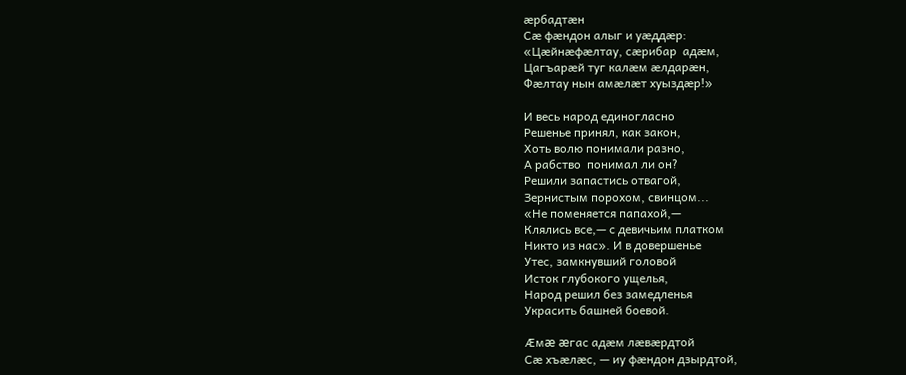æрбадтæн
Сæ фæндон алыг и уæддæр:
«Цæйнæфæлтау, сæрибар  адæм,
Цагъарæй туг калæм æлдарæн,
Фæлтау нын амæлæт хуыздæр!»

И весь народ единогласно
Решенье принял, как закон,
Хоть волю понимали разно,
А рабство  понимал ли он?
Решили запастись отвагой,
Зернистым порохом, свинцом...
«Не поменяется папахой,—
Клялись все,— с девичьим платком
Никто из нас». И в довершенье
Утес, замкнувший головой
Исток глубокого ущелья,
Народ решил без замедленья
Украсить башней боевой.

Æмæ æгас адæм лæвæрдтой
Сæ хъæлæс, — иу фæндон дзырдтой,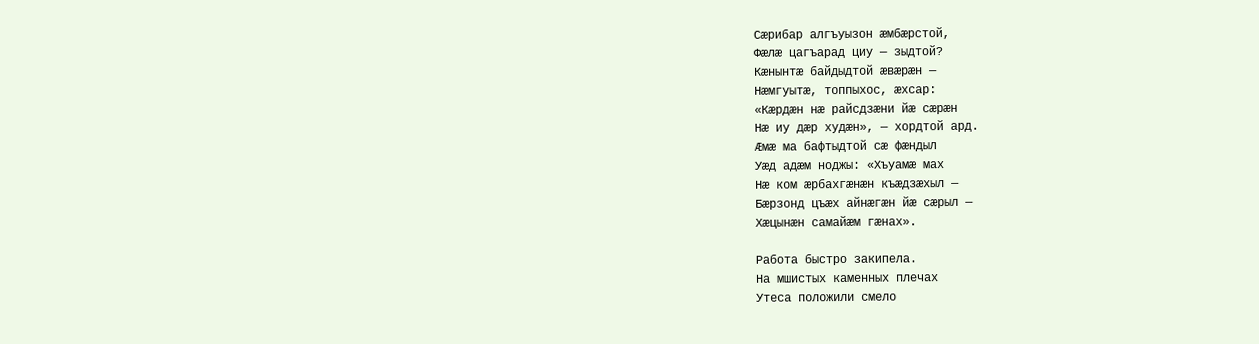Сæрибар алгъуызон æмбæрстой,
Фæлæ цагъарад циу — зыдтой?
Кæнынтæ байдыдтой æвæрæн —
Нæмгуытæ, топпыхос, æхсар:
«Кæрдæн нæ райсдзæни йæ сæрæн
Нæ иу дæр худæн», — хордтой ард.
Æмæ ма бафтыдтой сæ фæндыл
Уæд адæм ноджы: «Хъуамæ мах
Нæ ком æрбахгæнæн къæдзæхыл —
Бæрзонд цъæх айнæгæн йæ сæрыл —
Хæцынæн самайæм гæнах».

Работа быстро закипела.
На мшистых каменных плечах
Утеса положили смело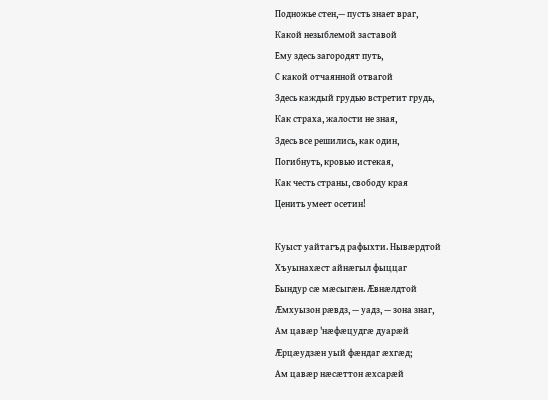Подножье стен,— пусть знает враг,
Какой незыблемой заставой
Ему здесь загородят путь,
С какой отчаянной отвагой
Здесь каждый грудью встретит грудь,
Как страха, жалости не зная,
Здесь все решились, как один,
Погибнуть, кровью истекая,
Как честь страны, свободу края
Ценить умеет осетин!

Куыст уайтагъд рафыхти. Нывæрдтой
Хъуынахæст айнæгыл фыццаг
Бындур сæ мæсыгæн. Æвнæлдтой
Æмхуызон рæвдз, — уадз, — зона знаг,
Ам цавæр 'нæфæцудгæ дуарæй
Æрцæудзæн уый фæндаг æхгæд;
Ам цавæр нæсæттон æхсарæй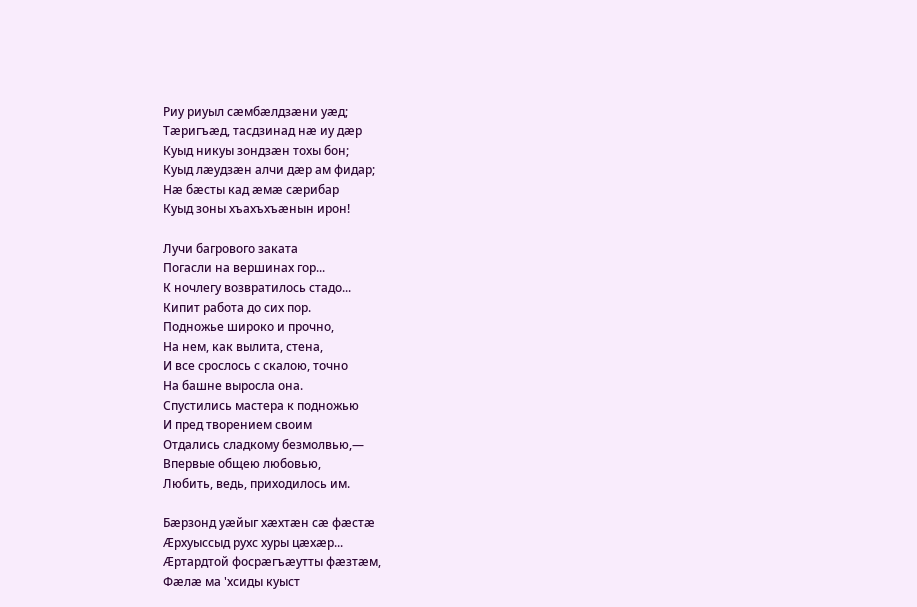Риу риуыл сæмбæлдзæни уæд;
Тæригъæд, тасдзинад нæ иу дæр
Куыд никуы зондзæн тохы бон;
Куыд лæудзæн алчи дæр ам фидар;
Нæ бæсты кад æмæ сæрибар
Куыд зоны хъахъхъæнын ирон!

Лучи багрового заката
Погасли на вершинах гор...
К ночлегу возвратилось стадо...
Кипит работа до сих пор.
Подножье широко и прочно,
На нем, как вылита, стена,
И все срослось с скалою, точно
На башне выросла она.
Спустились мастера к подножью
И пред творением своим
Отдались сладкому безмолвью,—
Впервые общею любовью,
Любить, ведь, приходилось им.

Бæрзонд уæйыг хæхтæн сæ фæстæ
Æрхуыссыд рухс хуры цæхæр...
Æртардтой фосрæгъæутты фæзтæм,
Фæлæ ма 'хсиды куыст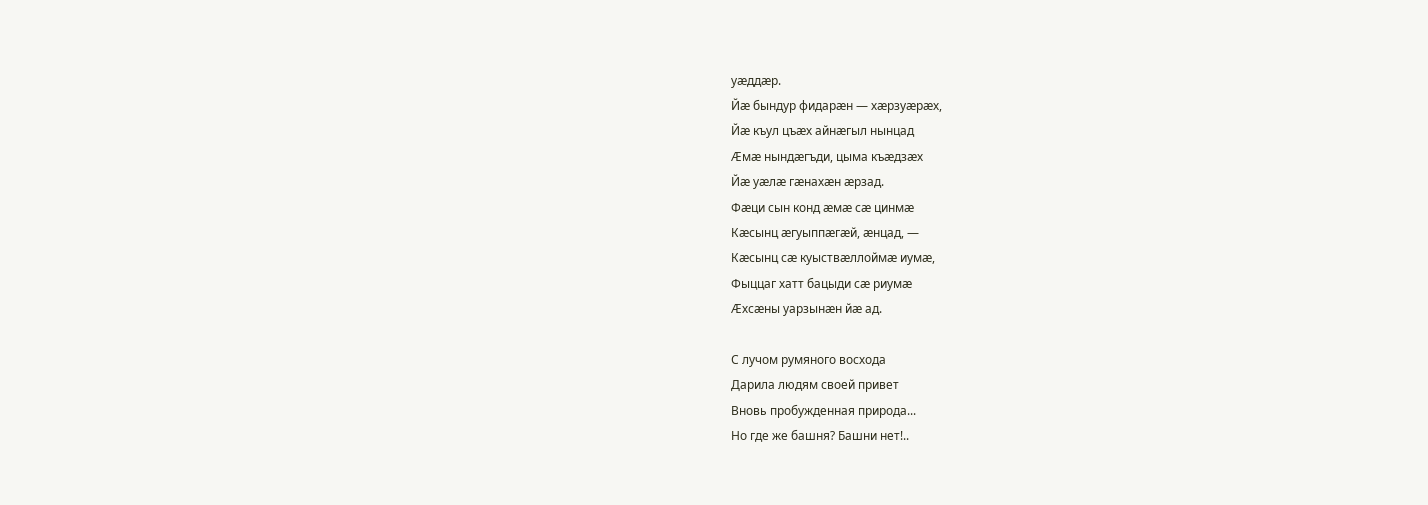уæддæр.
Йæ бындур фидарæн — хæрзуæрæх,
Йæ къул цъæх айнæгыл нынцад
Æмæ нындæгъди, цыма къæдзæх
Йæ уæлæ гæнахæн æрзад.
Фæци сын конд æмæ сæ цинмæ
Кæсынц æгуыппæгæй, æнцад, —
Кæсынц сæ куыствæллоймæ иумæ,
Фыццаг хатт бацыди сæ риумæ
Æхсæны уарзынæн йæ ад.

С лучом румяного восхода
Дарила людям своей привет
Вновь пробужденная природа...
Но где же башня? Башни нет!..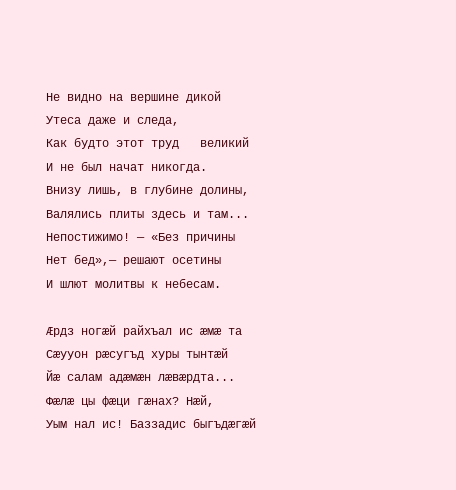Не видно на вершине дикой
Утеса даже и следа,
Как будто этот труд   великий
И не был начат никогда.
Внизу лишь, в глубине долины,
Валялись плиты здесь и там...
Непостижимо! — «Без причины
Нет бед»,— решают осетины
И шлют молитвы к небесам.

Æрдз ногæй райхъал ис æмæ та
Сæууон рæсугъд хуры тынтæй
Йæ салам адæмæн лæвæрдта...
Фæлæ цы фæци гæнах? Нæй,
Уым нал ис! Баззадис быгъдæгæй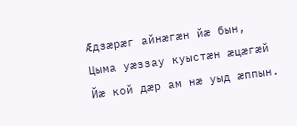Æдзæрæг айнæгæн йæ бын,
Цыма уæззау куыстæн æцæгæй
Йæ кой дæр ам нæ уыд æппын.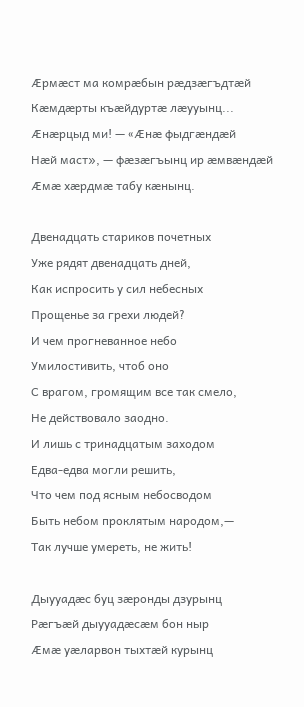Æрмæст ма комрæбын рæдзæгъдтæй
Кæмдæрты къæйдуртæ лæууынц...
Æнæрцыд ми! — «Æнæ фыдгæндæй
Нæй маст», — фæзæгъынц ир æмвæндæй
Æмæ хæрдмæ табу кæнынц.

Двенадцать стариков почетных
Уже рядят двенадцать дней,
Как испросить у сил небесных
Прощенье за грехи людей?
И чем прогневанное небо
Умилостивить, чтоб оно
С врагом, громящим все так смело,
Не действовало заодно.
И лишь с тринадцатым заходом
Едва-едва могли решить,
Что чем под ясным небосводом
Быть небом проклятым народом,—
Так лучше умереть, не жить!

Дыууадæс буц зæронды дзурынц
Рæгъæй дыууадæсæм бон ныр
Æмæ уæларвон тыхтæй курынц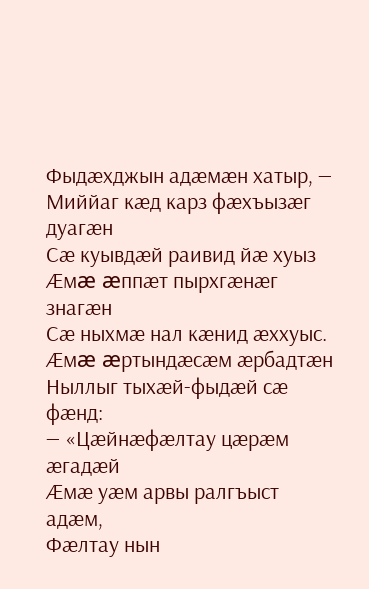Фыдæхджын адæмæн хатыр, —
Миййаг кæд карз фæхъызæг дуагæн
Сæ куывдæй раивид йæ хуыз
Æмæ æппæт пырхгæнæг знагæн
Сæ ныхмæ нал кæнид æххуыс.
Æмæ æртындæсæм æрбадтæн
Ныллыг тыхæй-фыдæй сæ фæнд:
— «Цæйнæфæлтау цæрæм æгадæй
Æмæ уæм арвы ралгъыст адæм,
Фæлтау нын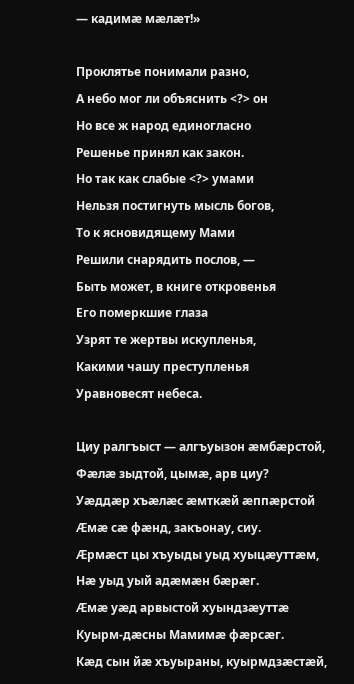— кадимæ мæлæт!»

Проклятье понимали разно,
А небо мог ли объяснить <?> он
Но все ж народ единогласно
Решенье принял как закон.
Но так как слабые <?> умами
Нельзя постигнуть мысль богов,
То к ясновидящему Мами
Решили снарядить послов, —
Быть может, в книге откровенья
Его померкшие глаза
Узрят те жертвы искупленья,
Какими чашу преступленья
Уравновесят небеса.

Циу ралгъыст — алгъуызон æмбæрстой,
Фæлæ зыдтой, цымæ, арв циу?
Уæддæр хъæлæс æмткæй æппæрстой
Æмæ сæ фæнд, закъонау, сиу.
Æрмæст цы хъуыды уыд хуыцæуттæм,
Нæ уыд уый адæмæн бæрæг.
Æмæ уæд арвыстой хуындзæуттæ
Куырм-дæсны Мамимæ фæрсæг.
Кæд сын йæ хъуыраны, куырмдзæстæй,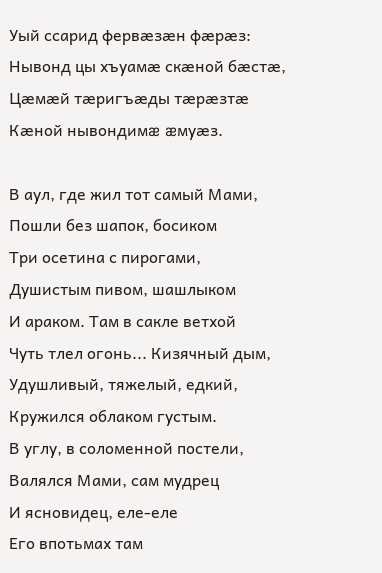Уый ссарид фервæзæн фæрæз:
Нывонд цы хъуамæ скæной бæстæ,
Цæмæй тæригъæды тæрæзтæ
Кæной нывондимæ æмуæз.

В аул, где жил тот самый Мами,
Пошли без шапок, босиком
Три осетина с пирогами,
Душистым пивом, шашлыком
И араком. Там в сакле ветхой
Чуть тлел огонь... Кизячный дым,
Удушливый, тяжелый, едкий,
Кружился облаком густым.
В углу, в соломенной постели,
Валялся Мами, сам мудрец
И ясновидец, еле-еле
Его впотьмах там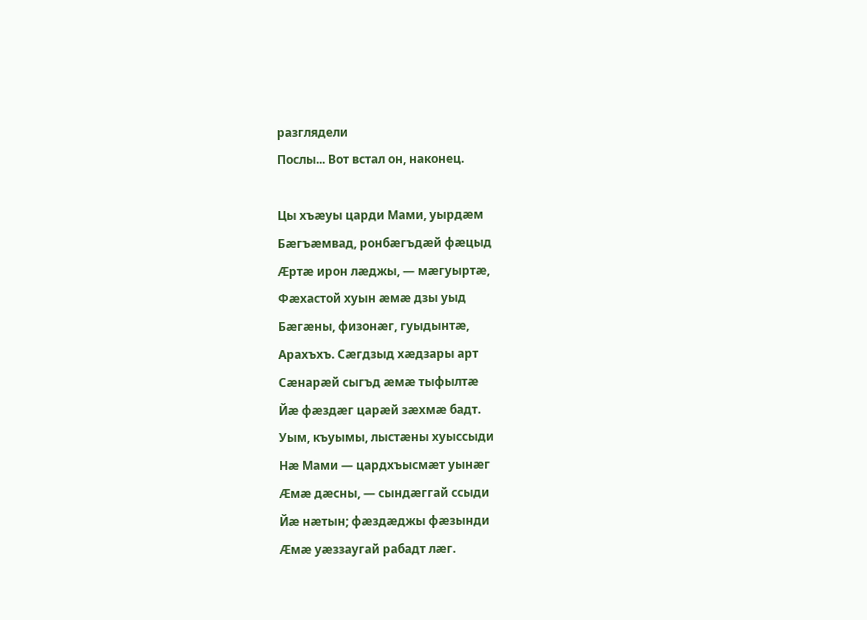разглядели
Послы... Вот встал он, наконец.

Цы хъæуы царди Мами, уырдæм
Бæгъæмвад, ронбæгъдæй фæцыд
Æртæ ирон лæджы, — мæгуыртæ,
Фæхастой хуын æмæ дзы уыд
Бæгæны, физонæг, гуыдынтæ,
Арахъхъ. Сæгдзыд хæдзары арт
Сæнарæй сыгъд æмæ тыфылтæ
Йæ фæздæг царæй зæхмæ бадт.
Уым, къуымы, лыстæны хуыссыди
Нæ Мами — цардхъысмæт уынæг
Æмæ дæсны, — сындæггай ссыди
Йæ нæтын; фæздæджы фæзынди
Æмæ уæззаугай рабадт лæг.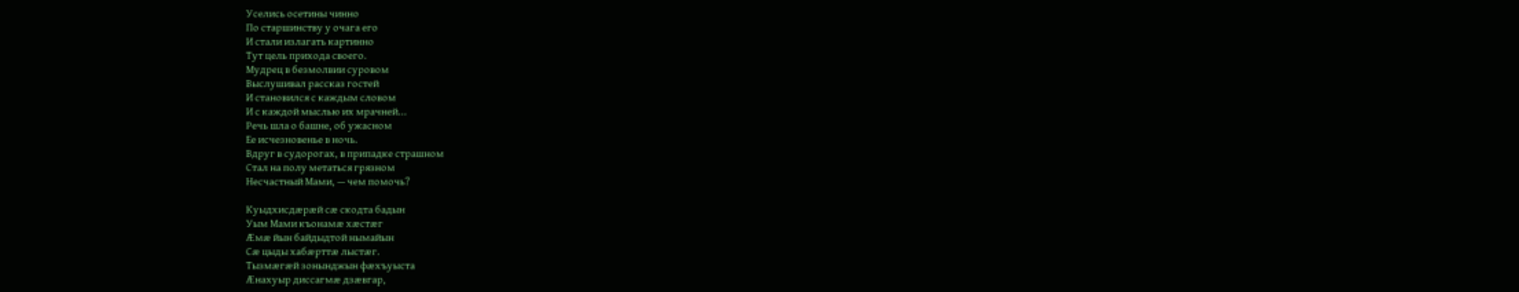Уселись осетины чинно
По старшинству у очага его
И стали излагать картинно
Тут цель прихода своего.
Мудрец в безмолвии суровом
Выслушивал рассказ гостей
И становился с каждым словом
И с каждой мыслью их мрачней...
Речь шла о башне, об ужасном
Ее исчезновенье в ночь.
Вдруг в судорогах, в припадке страшном
Стал на полу метаться грязном
Несчастный Мами, — чем помочь?

Куыдхисдæрæй сæ скодта бадын
Уым Мами къонамæ хæстæг
Æмæ йын байдыдтой нымайын
Сæ цыды хабæрттæ лыстæг.
Тызмæгæй зонынджын фæхъуыста
Æнахуыр диссагмæ дзæвгар,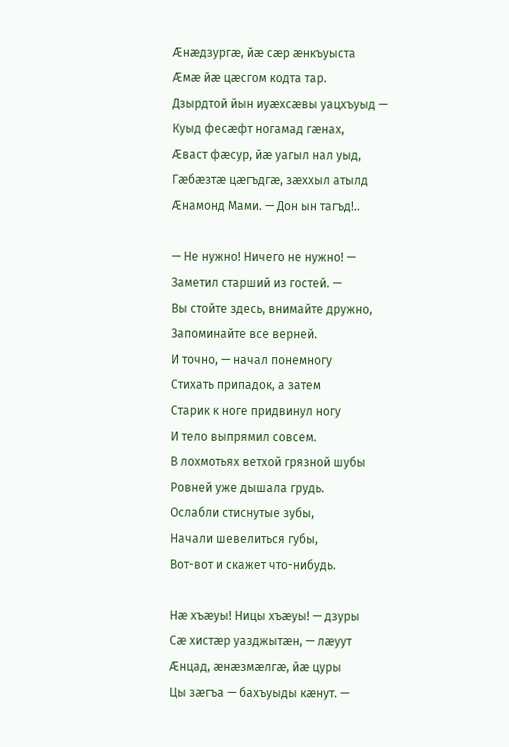Æнæдзургæ, йæ сæр æнкъуыста
Æмæ йæ цæсгом кодта тар.
Дзырдтой йын иуæхсæвы уацхъуыд —
Куыд фесæфт ногамад гæнах,
Æваст фæсур, йæ уагыл нал уыд,
Гæбæзтæ цæгъдгæ, зæххыл атылд
Æнамонд Мами. — Дон ын тагъд!..

— Не нужно! Ничего не нужно! —
Заметил старший из гостей. —
Вы стойте здесь, внимайте дружно,
Запоминайте все верней.
И точно, — начал понемногу
Стихать припадок, а затем
Старик к ноге придвинул ногу
И тело выпрямил совсем.
В лохмотьях ветхой грязной шубы
Ровней уже дышала грудь.
Ослабли стиснутые зубы,
Начали шевелиться губы,
Вот-вот и скажет что-нибудь.

Нæ хъæуы! Ницы хъæуы! — дзуры
Сæ хистæр уазджытæн, — лæуут
Æнцад, æнæзмæлгæ, йæ цуры
Цы зæгъа — бахъуыды кæнут. —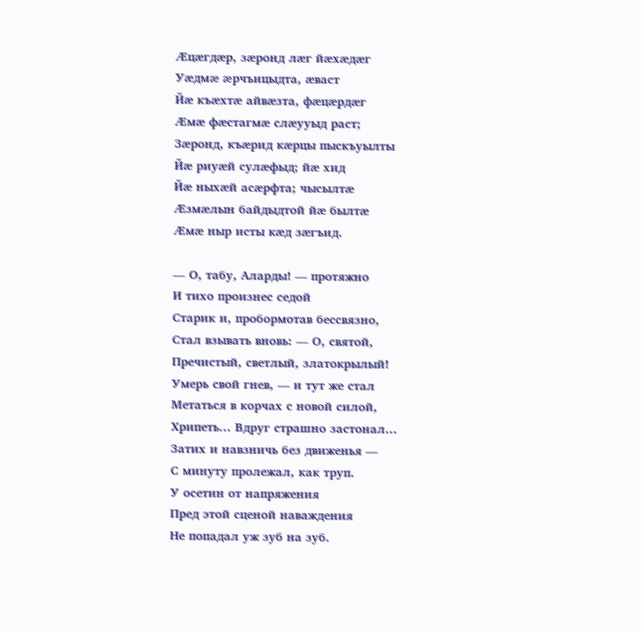Æцæгдæр, зæронд лæг йæхæдæг
Уæдмæ æрчъицыдта, æваст
Йæ къæхтæ айвæзта, фæцæрдæг
Æмæ фæстагмæ слæууыд раст;
Зæронд, къæрид кæрцы пыскъуылты
Йæ риуæй сулæфыд; йæ хид
Йæ ныхæй асæрфта; чысылтæ
Æзмæлын байдыдтой йæ былтæ
Æмæ ныр исты кæд зæгъид.

— О, табу, Аларды! — протяжно
И тихо произнес седой
Старик и, пробормотав бессвязно,
Стал взывать вновь: — О, святой,
Пречистый, светлый, златокрылый!
Умерь свой гнев, — и тут же стал
Метаться в корчах с новой силой,
Хрипеть... Вдруг страшно застонал…
Затих и навзничь без движенья —
С минуту пролежал, как труп.
У осетин от напряжения
Пред этой сценой наваждения
Не попадал уж зуб на зуб.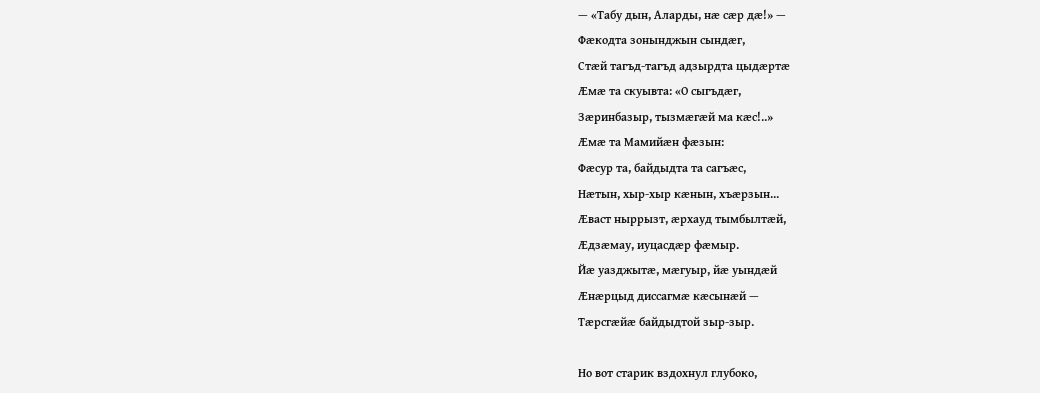— «Табу дын, Аларды, нæ сæр дæ!» —
Фæкодта зонынджын сындæг,
Стæй тагъд-тагъд адзырдта цыдæртæ
Æмæ та скуывта: «О сыгъдæг,
Зæринбазыр, тызмæгæй ма кæс!..»
Æмæ та Мамийæн фæзын:
Фæсур та, байдыдта та сагъæс,
Нæтын, хыр-хыр кæнын, хъæрзын...
Æваст ныррызт, æрхауд тымбылтæй,
Æдзæмау, иуцасдæр фæмыр.
Йæ уазджытæ, мæгуыр, йæ уындæй
Æнæрцыд диссагмæ кæсынæй —
Тæрсгæйæ байдыдтой зыр-зыр.

Но вот старик вздохнул глубоко,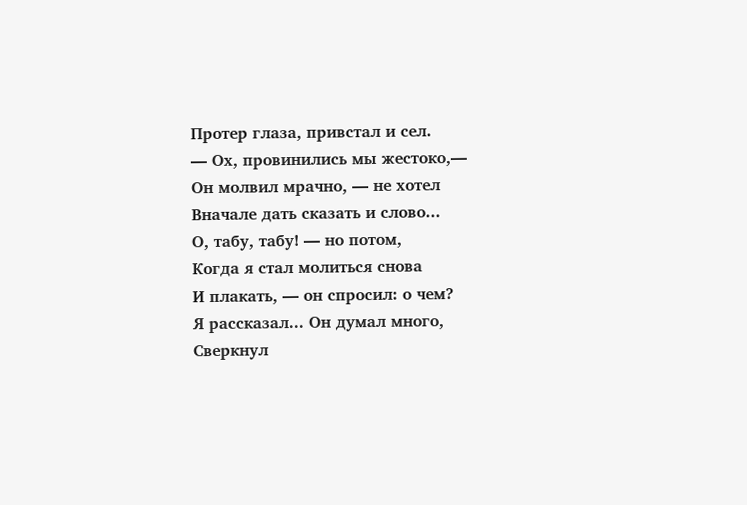Протер глаза, привстал и сел.
— Ох, провинились мы жестоко,—
Он молвил мрачно, — не хотел
Вначале дать сказать и слово...
О, табу, табу! — но потом,
Когда я стал молиться снова
И плакать, — он спросил: о чем?
Я рассказал... Он думал много,
Сверкнул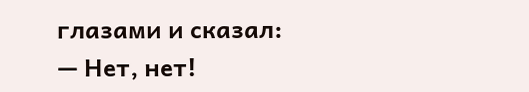глазами и сказал:
— Нет, нет!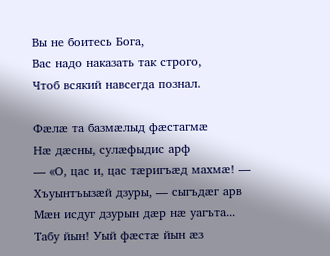Вы не боитесь Бога,
Вас надо наказать так строго,
Чтоб всякий навсегда познал.

Фæлæ та базмæлыд фæстагмæ
Нæ дæсны, сулæфыдис арф
— «О, цас и, цас тæригъæд махмæ! —
Хъуынтъызæй дзуры, — сыгъдæг арв
Мæн исдуг дзурын дæр нæ уагъта...
Табу йын! Уый фæстæ йын æз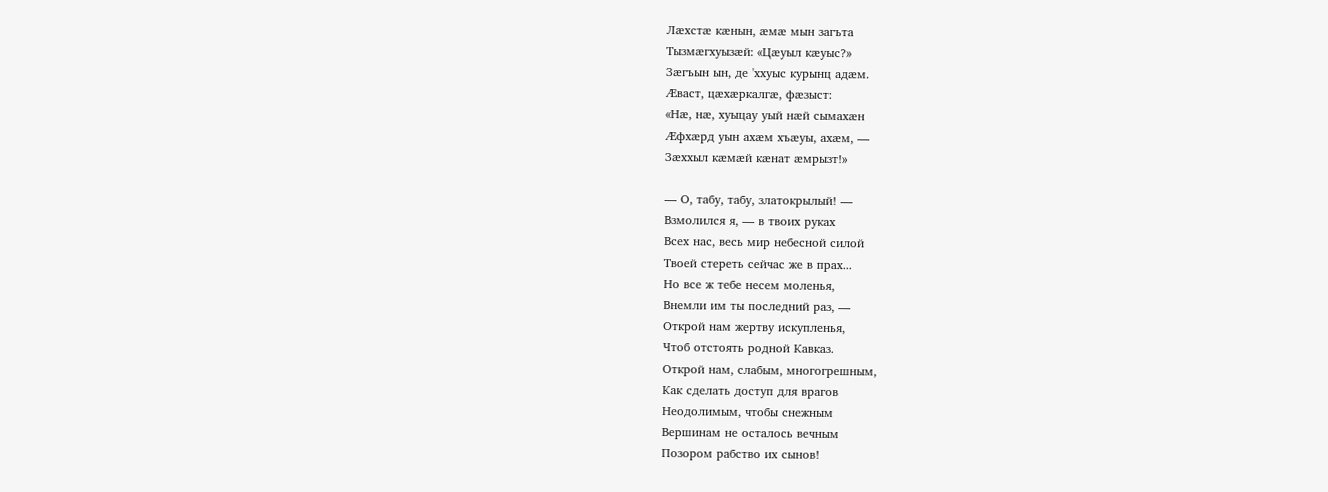Лæхстæ кæнын, æмæ мын загъта
Тызмæгхуызæй: «Цæуыл кæуыс?»
Зæгъын ын, де 'ххуыс курынц адæм.
Æваст, цæхæркалгæ, фæзыст:
«Нæ, нæ, хуыцау уый нæй сымахæн
Æфхæрд уын ахæм хъæуы, ахæм, —
Зæххыл кæмæй кæнат æмрызт!»

— О, табу, табу, златокрылый! —
Взмолился я, — в твоих руках
Всех нас, весь мир небесной силой
Твоей стереть сейчас же в прах...
Но все ж тебе несем моленья,
Внемли им ты последний раз, —
Открой нам жертву искупленья,
Чтоб отстоять родной Кавказ.
Открой нам, слабым, многогрешным,
Как сделать доступ для врагов
Неодолимым, чтобы снежным
Вершинам не осталось вечным
Позором рабство их сынов!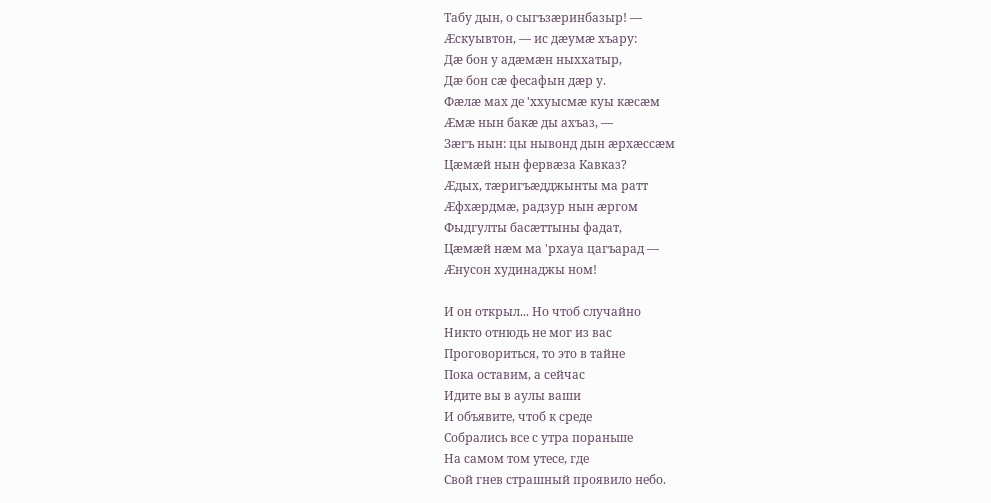Табу дын, о сыгъзæринбазыр! —
Æскуывтон, — ис дæумæ хъару:
Дæ бон у адæмæн ныххатыр,
Дæ бон сæ фесафын дæр у.
Фæлæ мах де 'ххуысмæ куы кæсæм
Æмæ нын бакæ ды ахъаз, —
Зæгъ нын: цы нывонд дын æрхæссæм
Цæмæй нын фервæза Кавказ?
Æдых, тæригъæдджынты ма ратт
Æфхæрдмæ, радзур нын æргом
Фыдгулты басæттыны фадат,
Цæмæй нæм ма 'рхауа цагъарад —
Æнусон худинаджы ном!

И он открыл... Но чтоб случайно
Никто отнюдь не мог из вас
Проговориться, то это в тайне
Пока оставим, а сейчас
Идите вы в аулы ваши
И объявите, чтоб к среде
Собрались все с утра пораньше
На самом том утесе, где
Свой гнев страшный проявило небо.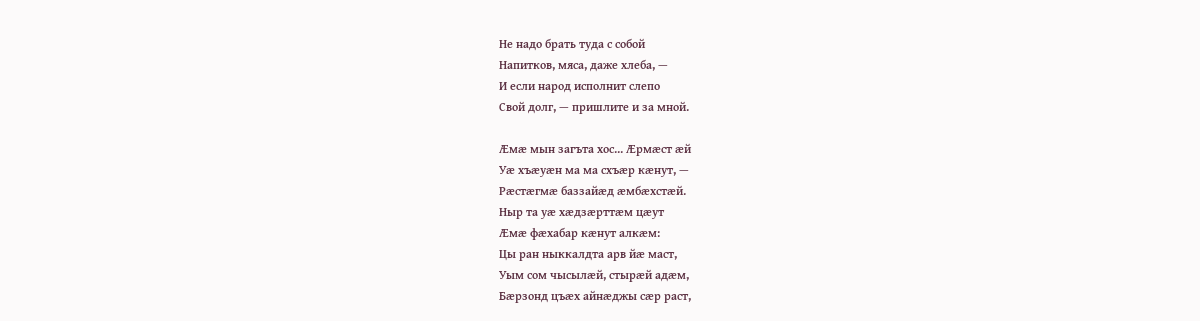Не надо брать туда с собой
Напитков, мяса, даже хлеба, —
И если народ исполнит слепо
Свой долг, — пришлите и за мной.

Æмæ мын загъта хос... Æрмæст æй
Уæ хъæуæн ма ма схъæр кæнут, —
Рæстæгмæ баззайæд æмбæхстæй.
Ныр та уæ хæдзæрттæм цæут
Æмæ фæхабар кæнут алкæм:
Цы ран ныккалдта арв йæ маст,
Уым сом чысылæй, стырæй адæм,
Бæрзонд цъæх айнæджы сæр раст,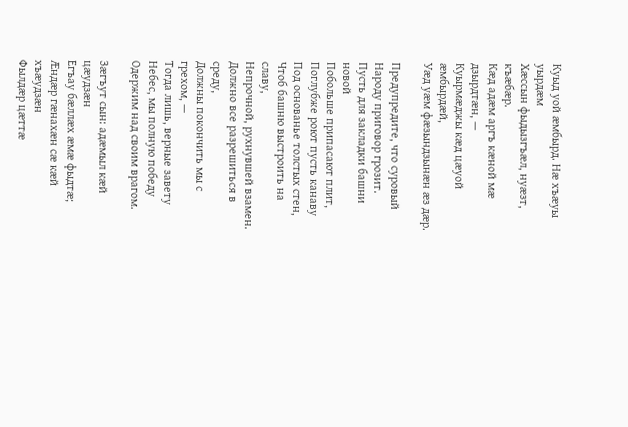Куыд уой æмбырд. Нæ хъæуы уырдæм
Хæссын фыдызгъæл, нуæзт, къæбæр.
Кæд адæм аргъ кæной мæ дзырдтæн, —
Куырмæджы кæд цæуой æмбырдæй,
Уæд уæм фæзындзынæн æз дæр.

Предупредите, что суровый
Народу приговор грозит.
Пусть для закладки башни новой
Побольше припасают плит,
Поглубже роют пусть канаву
Под основанье толстых стен,
Чтоб башню выстроить на славу,
Непрочной, рухнувшей взамен.
Должно все разрешиться в среду,
Должны покончить мы с грехом, —
Тогда лишь, верные завету
Небес, мы полную победу
Одержим над своим врагом.

Зæгъут сын: адæмыл кæй цæудзæн
Егъау бæллæх æмæ фыдтæ;
Æндæр гæнахæн сæ кæй хъæудзæн
Фылдæр цæттæ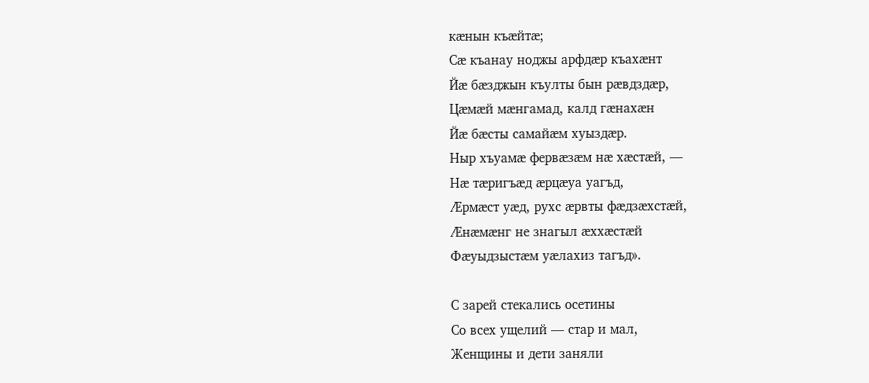кæнын къæйтæ;
Сæ къанау ноджы арфдæр къахæнт
Йæ бæзджын къулты бын рæвдздæр,
Цæмæй мæнгамад, калд гæнахæн
Йæ бæсты самайæм хуыздæр.
Ныр хъуамæ фервæзæм нæ хæстæй, —
Нæ тæригъæд æрцæуа уагъд,
Æрмæст уæд, рухс æрвты фæдзæхстæй,
Æнæмæнг не знагыл æххæстæй
Фæуыдзыстæм уæлахиз тагъд».

С зарей стекались осетины
Со всех ущелий — стар и мал,
Женщины и дети заняли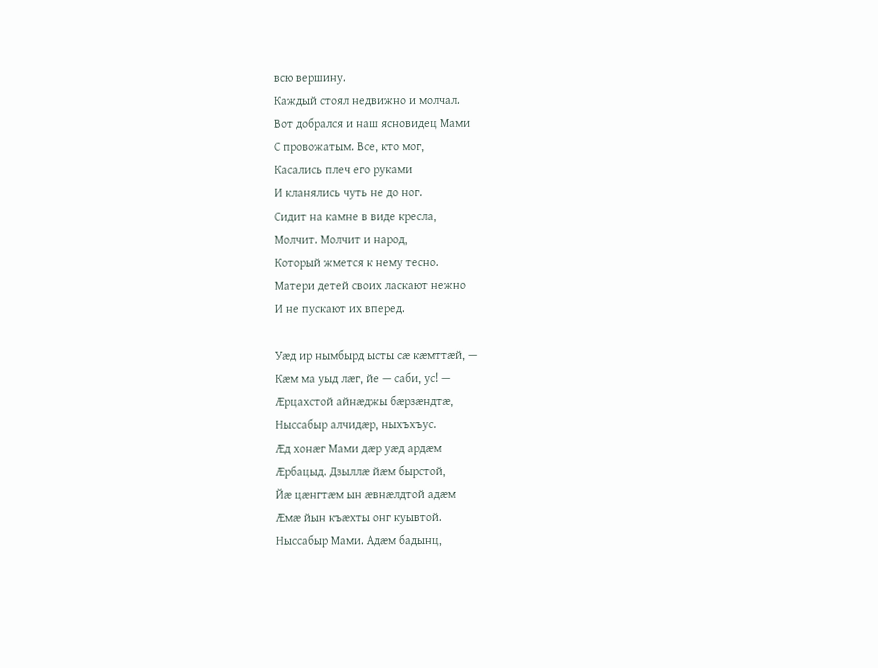всю вершину.
Каждый стоял недвижно и молчал.
Вот добрался и наш ясновидец Мами
С провожатым. Все, кто мог,
Касались плеч его руками
И кланялись чуть не до ног.
Сидит на камне в виде кресла,
Молчит. Молчит и народ,
Который жмется к нему тесно.
Матери детей своих ласкают нежно
И не пускают их вперед.

Уæд ир нымбырд ысты сæ кæмттæй, —
Кæм ма уыд лæг, йе — саби, ус! —
Æрцахстой айнæджы бæрзæндтæ,
Ныссабыр алчидæр, ныхъхъус.
Æд хонæг Мами дæр уæд ардæм
Æрбацыд. Дзыллæ йæм бырстой,
Йæ цæнгтæм ын æвнæлдтой адæм
Æмæ йын къæхты онг куывтой.
Ныссабыр Мами. Адæм бадынц,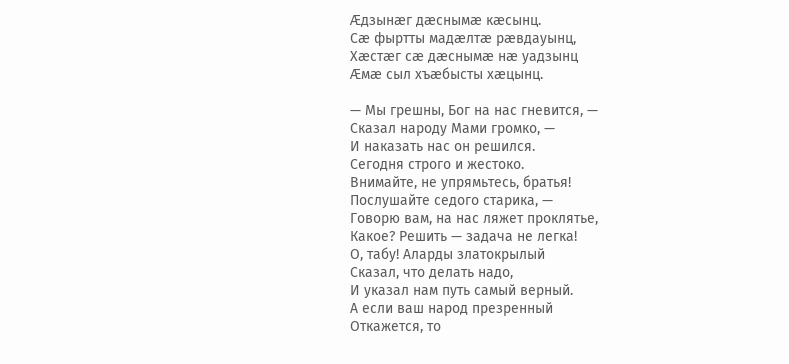Æдзынæг дæснымæ кæсынц.
Сæ фыртты мадæлтæ рæвдауынц,
Хæстæг сæ дæснымæ нæ уадзынц
Æмæ сыл хъæбысты хæцынц.

— Мы грешны, Бог на нас гневится, —
Сказал народу Мами громко, —
И наказать нас он решился.
Сегодня строго и жестоко.
Внимайте, не упрямьтесь, братья!
Послушайте седого старика, —
Говорю вам, на нас ляжет проклятье,
Какое? Решить — задача не легка!
О, табу! Аларды златокрылый
Сказал, что делать надо,
И указал нам путь самый верный.
А если ваш народ презренный
Откажется, то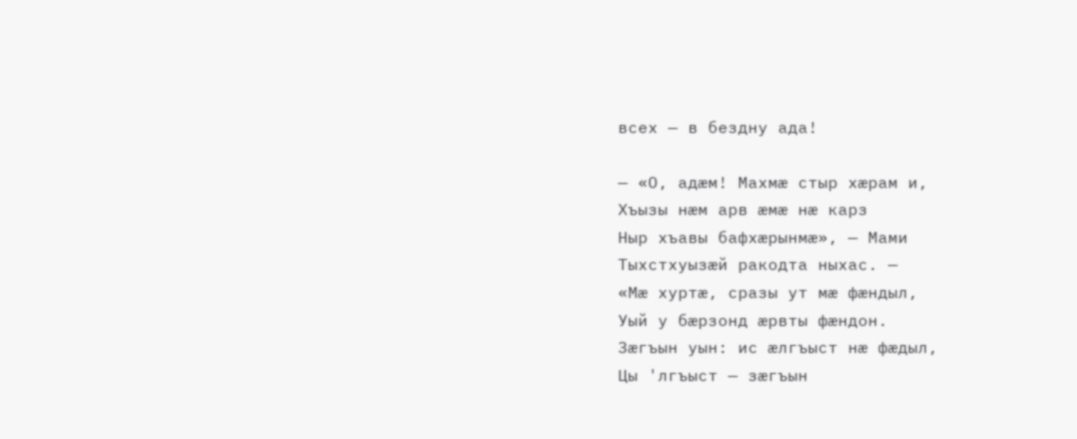всех — в бездну ада!

— «О, адæм! Махмæ стыр хæрам и,
Хъызы нæм арв æмæ нæ карз
Ныр хъавы бафхæрынмæ», — Мами
Тыхстхуызæй ракодта ныхас. —
«Мæ хуртæ, сразы ут мæ фæндыл,
Уый у бæрзонд æрвты фæндон.
Зæгъын уын: ис æлгъыст нæ фæдыл,
Цы 'лгъыст — зæгъын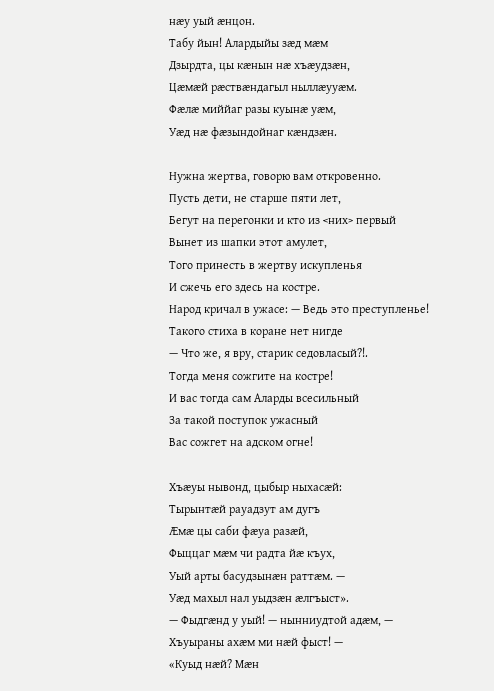нæу уый æнцон.
Табу йын! Алардыйы зæд мæм
Дзырдта, цы кæнын нæ хъæудзæн,
Цæмæй рæствæндагыл ныллæууæм.
Фæлæ миййаг разы куынæ уæм,
Уæд нæ фæзындойнаг кæндзæн.

Нужна жертва, говорю вам откровенно.
Пусть дети, не старше пяти лет,
Бегут на перегонки и кто из <них> первый
Вынет из шапки этот амулет,
Того принесть в жертву искупленья
И сжечь его здесь на костре.
Народ кричал в ужасе: — Ведь это преступленье!
Такого стиха в коране нет нигде
— Что же, я вру, старик седовласый?!.
Тогда меня сожгите на костре!
И вас тогда сам Аларды всесильный
За такой поступок ужасный
Вас сожгет на адском огне!

Хъæуы нывонд, цыбыр ныхасæй:
Тырынтæй рауадзут ам дугъ
Æмæ цы саби фæуа разæй,
Фыццаг мæм чи радта йæ къух,
Уый арты басудзынæн раттæм. —
Уæд махыл нал уыдзæн æлгъыст».
— Фыдгæнд у уый! — нынниудтой адæм, —
Хъуыраны ахæм ми нæй фыст! —
«Куыд нæй? Мæн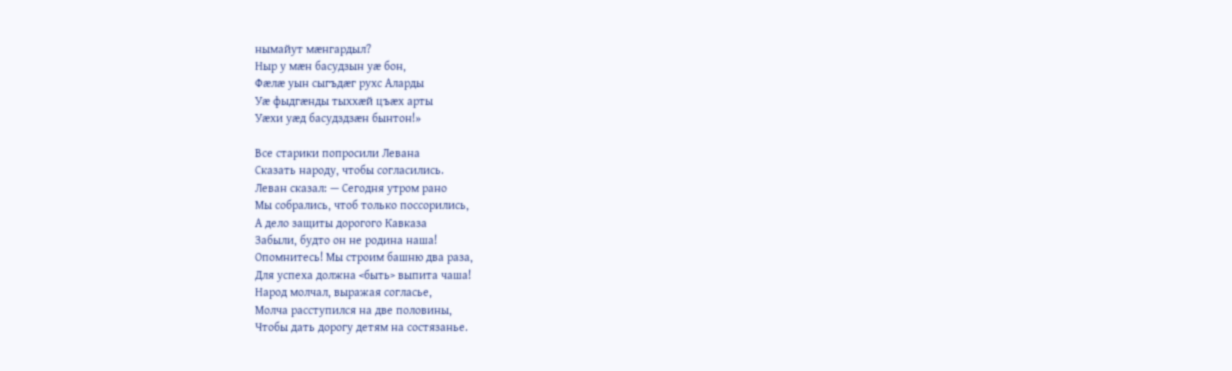нымайут мæнгардыл?
Ныр у мæн басудзын уæ бон,
Фæлæ уын сыгъдæг рухс Аларды
Уæ фыдгæнды тыххæй цъæх арты
Уæхи уæд басудздзæн бынтон!»

Все старики попросили Левана
Сказать народу, чтобы согласились.
Леван сказал: — Сегодня утром рано
Мы собрались, чтоб только поссорились,
А дело защиты дорогого Кавказа
Забыли, будто он не родина наша!
Опомнитесь! Мы строим башню два раза,
Для успеха должна <быть> выпита чаша!
Народ молчал, выражая согласье,
Молча расступился на две половины,
Чтобы дать дорогу детям на состязанье.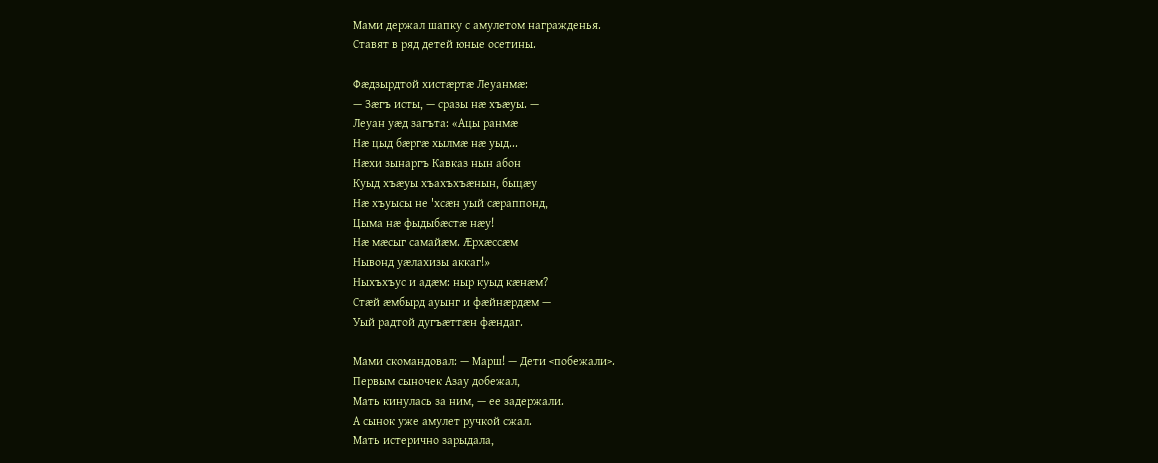Мами держал шапку с амулетом награжденья.
Ставят в ряд детей юные осетины.

Фæдзырдтой хистæртæ Леуанмæ:
— Зæгъ исты, — сразы нæ хъæуы. —
Леуан уæд загъта: «Ацы ранмæ
Нæ цыд бæргæ хылмæ нæ уыд...
Нæхи зынаргъ Кавказ нын абон
Куыд хъæуы хъахъхъæнын, быцæу
Нæ хъуысы не 'хсæн уый сæраппонд,
Цыма нæ фыдыбæстæ нæу!
Нæ мæсыг самайæм. Æрхæссæм
Нывонд уæлахизы аккаг!»
Ныхъхъус и адæм: ныр куыд кæнæм?
Стæй æмбырд ауынг и фæйнæрдæм —
Уый радтой дугъæттæн фæндаг.

Мами скомандовал: — Марш! — Дети <побежали>.
Первым сыночек Азау добежал,
Мать кинулась за ним, — ее задержали.
А сынок уже амулет ручкой сжал.
Мать истерично зарыдала,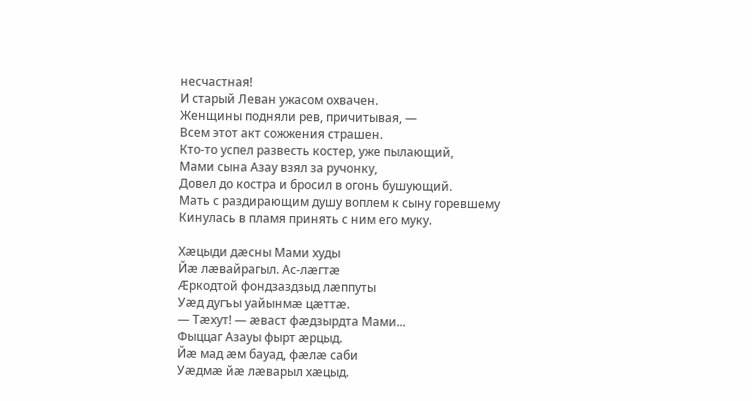несчастная!
И старый Леван ужасом охвачен.
Женщины подняли рев, причитывая, —
Всем этот акт сожжения страшен.
Кто-то успел развесть костер, уже пылающий,
Мами сына Азау взял за ручонку,
Довел до костра и бросил в огонь бушующий.
Мать с раздирающим душу воплем к сыну горевшему
Кинулась в пламя принять с ним его муку.

Хæцыди дæсны Мами худы
Йæ лæвайрагыл. Ас-лæгтæ
Æркодтой фондзаздзыд лæппуты
Уæд дугъы уайынмæ цæттæ.
— Тæхут! — æваст фæдзырдта Мами...
Фыццаг Азауы фырт æрцыд.
Йæ мад æм бауад, фæлæ саби
Уæдмæ йæ лæварыл хæцыд.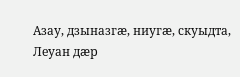Азау, дзыназгæ, ниугæ, скуыдта,
Леуан дæр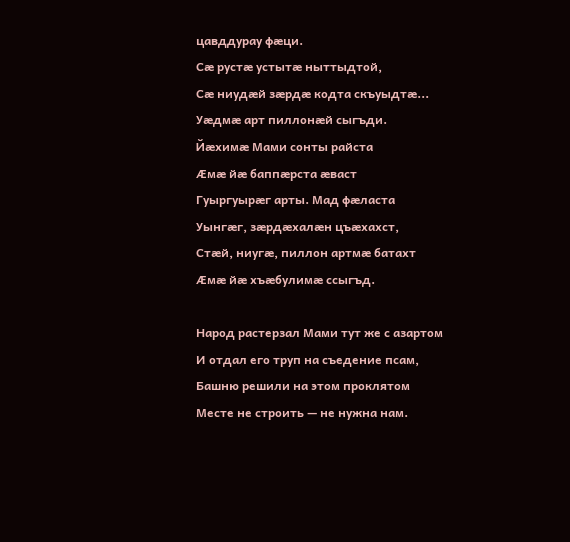цавддурау фæци.
Сæ рустæ устытæ ныттыдтой,
Сæ ниудæй зæрдæ кодта скъуыдтæ...
Уæдмæ арт пиллонæй сыгъди.
Йæхимæ Мами сонты райста
Æмæ йæ баппæрста æваст
Гуыргуырæг арты. Мад фæласта
Уынгæг, зæрдæхалæн цъæхахст,
Стæй, ниугæ, пиллон артмæ батахт
Æмæ йæ хъæбулимæ ссыгъд.

Народ растерзал Мами тут же с азартом
И отдал его труп на съедение псам,
Башню решили на этом проклятом
Месте не строить — не нужна нам.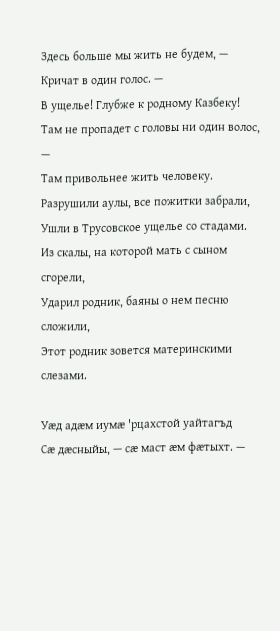Здесь больше мы жить не будем, —
Кричат в один голос. —
В ущелье! Глубже к родному Казбеку!
Там не пропадет с головы ни один волос, —
Там привольнее жить человеку.
Разрушили аулы, все пожитки забрали,
Ушли в Трусовское ущелье со стадами.
Из скалы, на которой мать с сыном сгорели,
Ударил родник, баяны о нем песню сложили,
Этот родник зовется материнскими слезами.

Уæд адæм иумæ 'рцахстой уайтагъд
Сæ дæсныйы, — сæ маст æм фæтыхт. —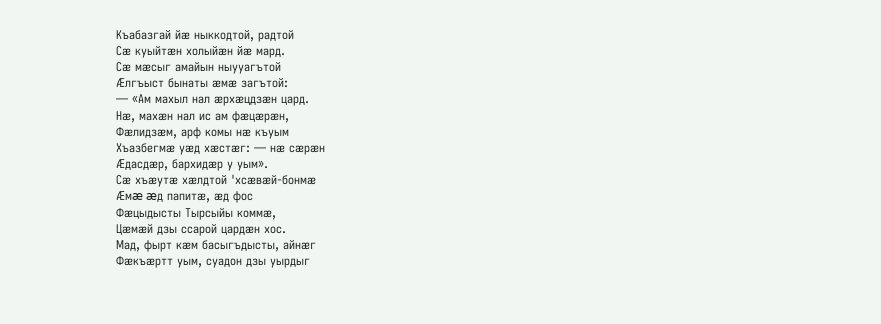Къабазгай йæ ныккодтой, радтой
Сæ куыйтæн холыйæн йæ мард.
Сæ мæсыг амайын ныууагътой
Æлгъыст бынаты æмæ загътой:
— «Ам махыл нал æрхæцдзæн цард.
Нæ, махæн нал ис ам фæцæрæн,
Фæлидзæм, арф комы нæ къуым
Хъазбегмæ уæд хæстæг: — нæ сæрæн
Æдасдæр, бархидæр у уым».
Сæ хъæутæ хæлдтой 'хсæвæй-бонмæ
Æмæ æд папитæ, æд фос
Фæцыдысты Тырсыйы коммæ,
Цæмæй дзы ссарой цардæн хос.
Мад, фырт кæм басыгъдысты, айнæг
Фæкъæртт уым, суадон дзы уырдыг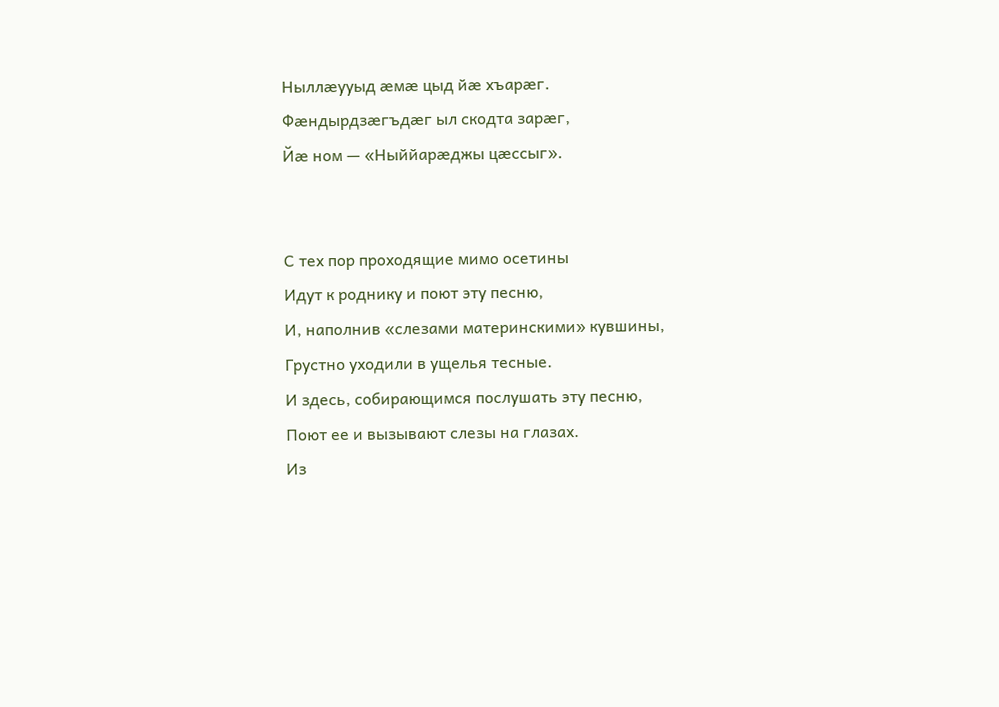Ныллæууыд æмæ цыд йæ хъарæг.
Фæндырдзæгъдæг ыл скодта зарæг,
Йæ ном — «Ныййарæджы цæссыг».


С тех пор проходящие мимо осетины
Идут к роднику и поют эту песню,
И, наполнив «слезами материнскими» кувшины,
Грустно уходили в ущелья тесные.
И здесь, собирающимся послушать эту песню,
Поют ее и вызывают слезы на глазах.
Из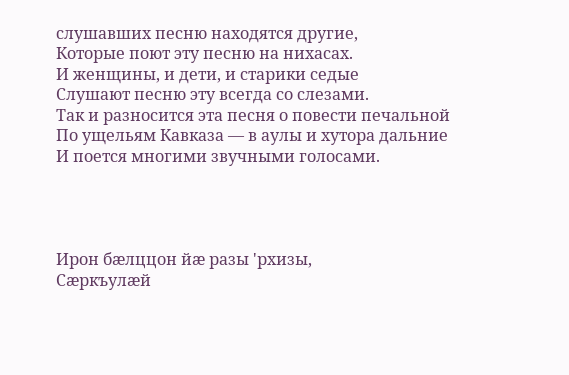слушавших песню находятся другие,
Которые поют эту песню на нихасах.
И женщины, и дети, и старики седые
Слушают песню эту всегда со слезами.
Так и разносится эта песня о повести печальной
По ущельям Кавказа — в аулы и хутора дальние
И поется многими звучными голосами.




Ирон бæлццон йæ разы 'рхизы,
Сæркъулæй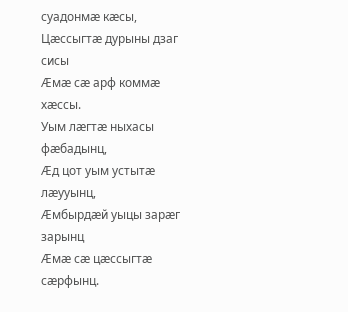суадонмæ кæсы,
Цæссыгтæ дурыны дзаг сисы
Æмæ сæ арф коммæ хæссы.
Уым лæгтæ ныхасы фæбадынц,
Æд цот уым устытæ лæууынц,
Æмбырдæй уыцы зарæг зарынц
Æмæ сæ цæссыгтæ сæрфынц.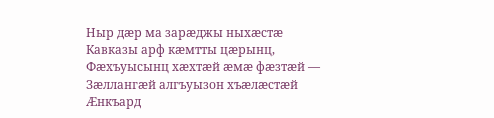Ныр дæр ма зарæджы ныхæстæ
Кавказы арф кæмтты цæрынц,
Фæхъуысынц хæхтæй æмæ фæзтæй —
Зæллангæй алгъуызон хъæлæстæй
Æнкъард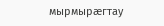мырмырæгтау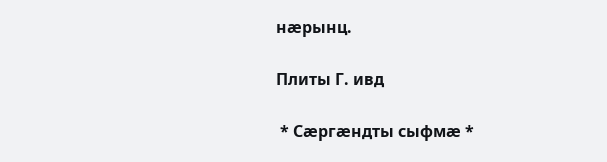нæрынц.

Плиты Г. ивд

 * Сæргæндты сыфмæ *